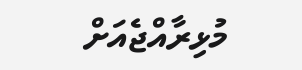މުޅިރާއްޖެއަށް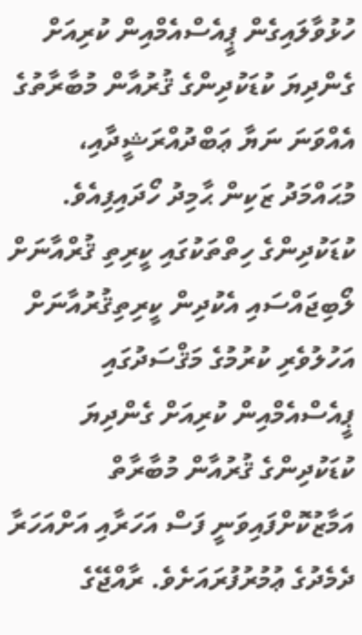ހުޅުވާލައިގެން ޕީއެސްއެމްއިން ކުރިއަށް ގެންދިޔަ ކުޑަކުދިންގެ ޤުރުއާން މުބާރާތުގެ އެއްވަނަ ނަޔާ ޢަބްދުއްރަޝީދާއި، މުޙައްމަދު ޒަކިން ޙާމިދު ހޯދައިފިއެވެ.
ކުޑަކުދިންގެ ހިތްތަކުގައި ކީރިތި ޤުރްއާނަށް ލޯބިޖައްސައި އެކުދިން ކީރިތިޤުރުއާނަށް އަހުލުވެރި ކުރުމުގެ މަޤްސަދުގައި ޕީއެސްއެމްއިން ކުރިއަށް ގެންދިޔަ ކުޑަކުދިންގެ ޤުރުއާން މުބާރާތް އަމާޒުކޮށްފައިވަނީ ފަސް އަހަރާއި އަށްއަހަރާ ދެމެދުގެ ޢުމުރުފުރައަށެވެ. ރާއްޖޭގެ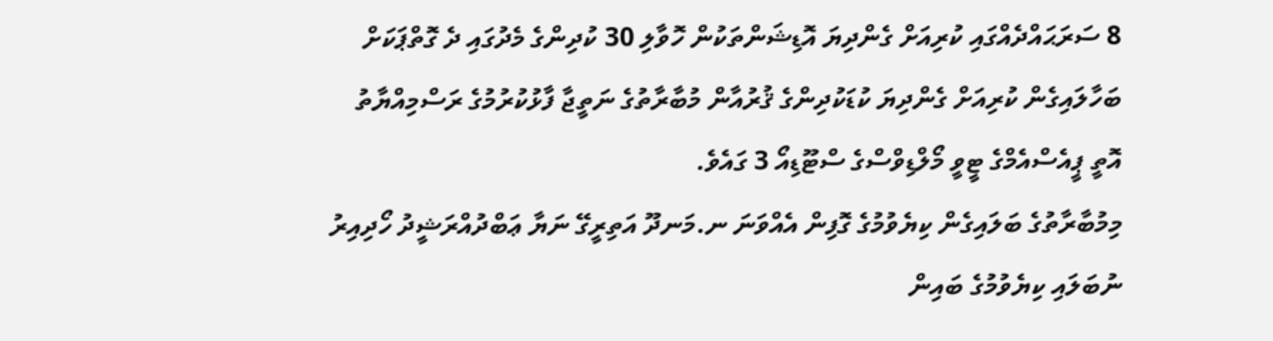8 ސަރަޙައްދެއްގައި ކުރިއަށް ގެންދިޔަ އޮޑިޝަންތަކުން ހޮވާލި 30 ކުދިންގެ މެދުގައި ދެ ގޮތްޕަކަށް ބަހާލައިގެން ކުރިއަށް ގެންދިޔަ ކުޑަކުދިންގެ ޤުރުއާން މުބާރާތުގެ ނަތީޖާ ފާޅުކުރުމުގެ ރަސްމިއްޔާތު އޮތީ ޕީއެސްއެމްގެ ޓީވީ މޯލްޑިވްސްގެ ސްޓޫޑިއޯ 3 ގައެވެ.
މިމުބާރާތުގެ ބަލައިގެން ކިޔެވުމުގެ ގޮފިން އެއްވަނަ ނ.މަނދޫ އަތިރީގޭ ނަޔާ ޢަބްދުއްރަޝީދު ހޯދިއިރު ނުބަލައި ކިޔެވުމުގެ ބައިން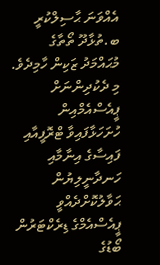އެއްވަނަ ޙާސިލްކުރީ ބ.ތުޅާދޫ ތޯތާގެ މުޙައްމަދު ޒަކިން ހާމިދެވެ. މި ދެކުދިންނަށް ޕީއެސްއެމްއިން ހުށަހަޅާފައިވާ ޓްރޮފީއާއި ފައިސާގެ އިނާމާއި ހަނދާނީލިޔުން ޙަވާލުކޮށްދެއްވީ ޕީއެސްއެމްގެ ޑިރެކްޓަރުން ބޯޑުގެ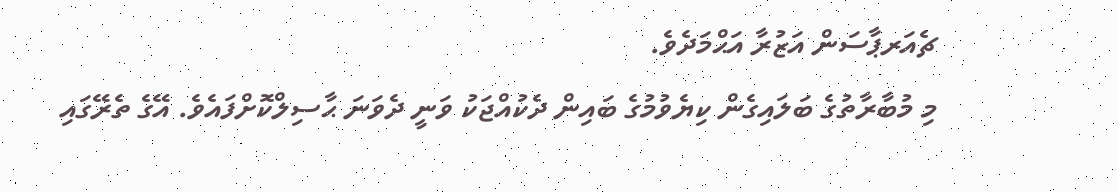ޗެއަރޕާސަން އަޒުރާ އަޙްމަދެވެ.
މި މުބާރާތުގެ ބަލައިގެން ކިޔެވުމުގެ ބައިން ދެކުއްޖަކު ވަނީ ދެވަނަ ޙާސިލްކޮށްފައެވެ. އޭގެ ތެރޭގައި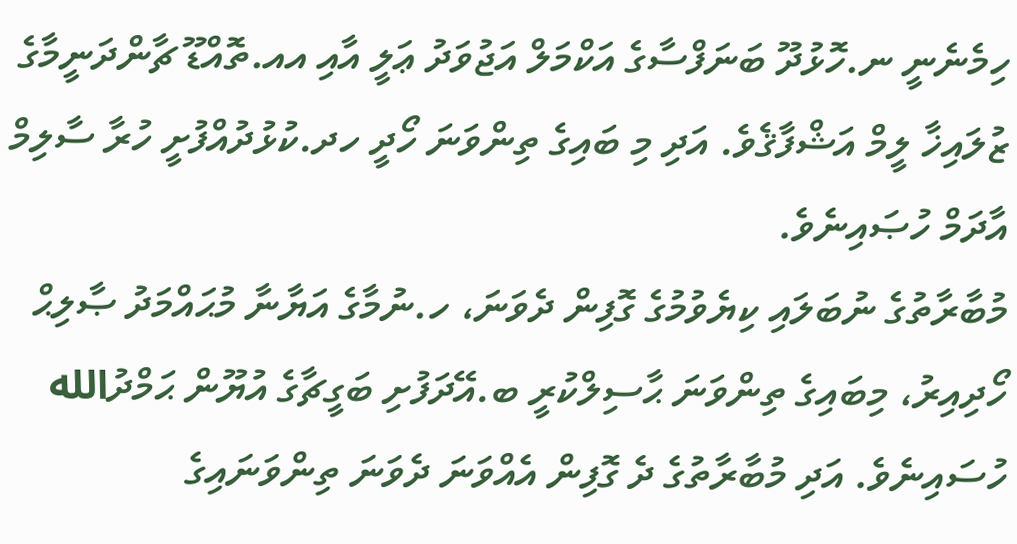ހިމެނެނީ ނ.ހޮޅުދޫ ބަނަފްސާގެ އަކްމަލް އަޖުވަދު ޢަލީ އާއި އއ.ތޮއްޑޫ ޗާންދަނީމާގެ ޒުލައިޚާ ލީމް އަޝްފާޤެވެ. އަދި މި ބައިގެ ތިންވަނަ ހޯދީ ހދ.ކުޅުދުއްފުށީ ހުރާ ސާލިމް އާދަމް ހުޞައިނެވެ.
މުބާރާތުގެ ނުބަލައި ކިޔެވުމުގެ ގޮފިން ދެވަނަ، ހ.ނުމާގެ އަޔާނާ މުޙައްމަދު ޞާލިޙް ހޯދިއިރު، މިބައިގެ ތިންވަނަ ޙާސިލްކުރީ ބ.އޭދަފުށި ބަގީޗާގެ އުޔޫން ޙަމްދުالله ހުސައިނެވެ. އަދި މުބާރާތުގެ ދެ ގޮފިން އެއްވަނަ ދެވަނަ ތިންވަނައިގެ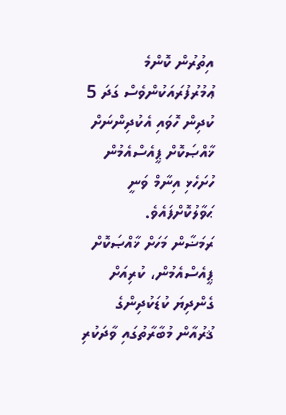އިތުރުން ކޮންމެ ޢުމުރުފުރައަކުންވެސް ގަދަ 5 ކުދިން ހޮވައި އެކުދިންނަށް ޚާއްޞަކޮށް ޕީއެސްއެމުން ހުށަހެޅި އިނާމް ވަނީ ޙަވާލުކޮށްފައެވެ.
ރަމަޟާން މަހަށް ޚާއްޞަކޮށް ޕީއެސްއެމުން، ކުރިއަށް ގެންދިޔަ ކުޑަކުދިންގެ ޤުރުއާން މުބާރާތުގައި ވާދަކުރި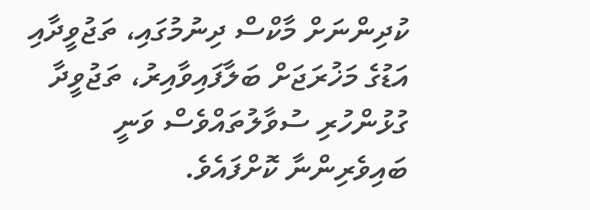ކުދިންނަށް މާކްސް ދިނުމުގައި، ތަޖުވީދާއި އަޑުގެ މަޚުރަޖަށް ބަލާފައިވާއިރު، ތަޖުވީދާ ގުޅުންހުރި ސުވާލުތައްވެސް ވަނީ ބައިވެރިންނާ ކޮށްފައެވެ.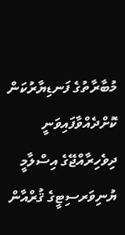މުބާރާތުގެ ފަނޑިޔާރުކަން ކޮށްދެއްވާފައިވަނީ ދިވެހިރާއްޖޭގެ އިސްލާމީ ޔުނިވަރސިޓީގެ ޤުރްއާން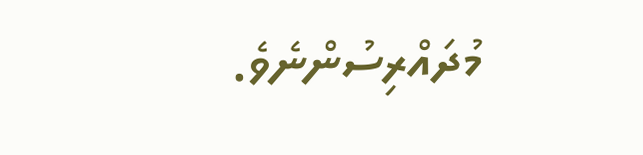މުދައްރިސުންނެވެ.